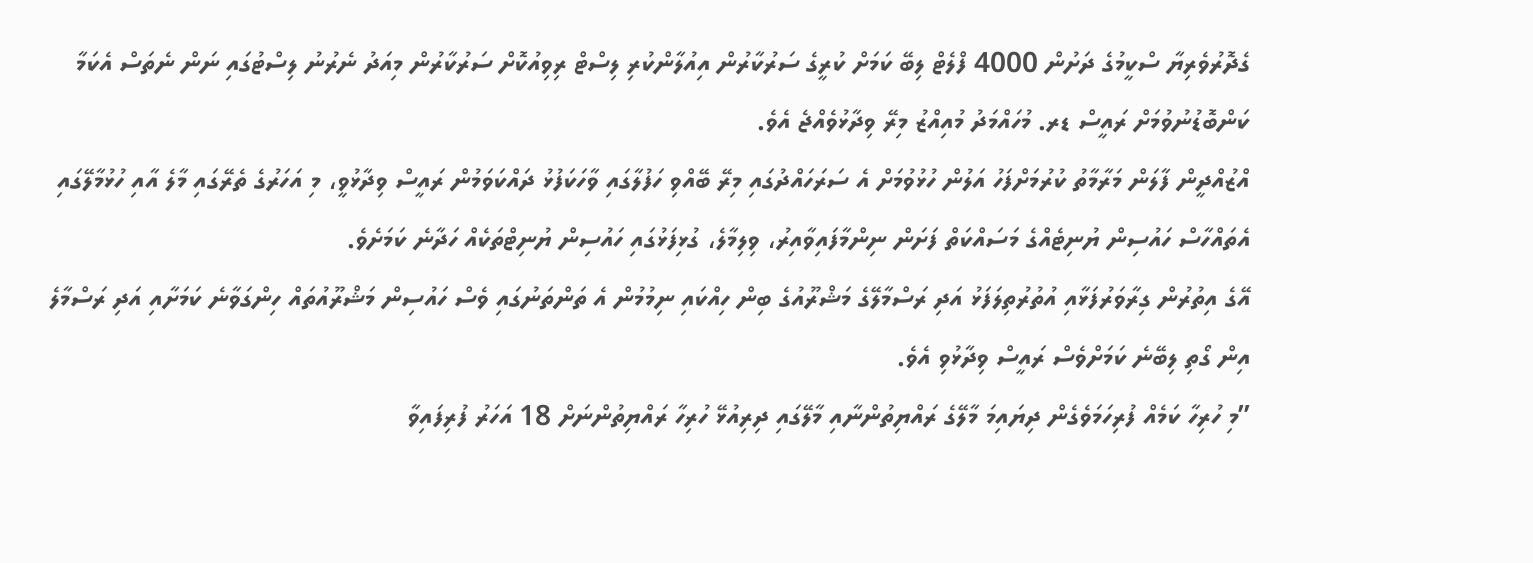ގެދޮރުވެރިޔާ ސްކީމުގެ ދަށުން 4000 ފްލެޓް ލިބޭ ކަމަށް ކުރީގެ ސަރުކާރުން އިއުލާންކުރި ލިސްޓް ރިވިއުކޮށް ސަރުކާރުން މިއަދު ނެރުނު ލިސްޓުގައި ނަން ނެތަސް އެކަމާ ކަންބޮޑުނުވުމަށް ރައީސް ޑރ. މުހައްމަދު މުއިއްޒު މިރޭ ވިދާޅުވެއްޖެ އެވެ.
އްޒުއްދީން ފާލަން މަރާމާތު ކުރުމަށްފަހު އަލުން ހުޅުވުމަށް އެ ސަރަހައްދުގައި މިރޭ ބޭއްވި ހަފުލާގައި ވާހަކަފުޅު ދައްކަވަމުން ރައީސް ވިދާޅުވީ، މި އަހަރުގެ ތެރޭގައި މާލެ އާއި ހުޅުމާލޭގައި އެތައްހާސް ހައުސިން ޔުނިޓެއްގެ މަސައްކަތް ފަށަން ނިންމާފައިވާއިރު، ވިލިމާލެ، ގުޅިފަޅުގައި ހައުސިން ޔުނިޓްތަކެއް ހަދާނެ ކަމަށެވެ.
އޭގެ އިތުރުން ގިރާވަރުފަޅާއި އުތުރުތިލަފަޅު އަދި ރަސްމާލޭގެ މަޝްރޫއުގެ ބިން ހިއްކައި ނިމުމުން އެ ތަންތަނުގައި ވެސް ހައުސިން މަޝްރޫއުތައް ހިންގަވާނެ ކަމަށާއި އަދި ރަސްމާލެ އިން ގޯތި ލިބޭނެ ކަމަށްވެސް ރައީސް ވިދާޅުވި އެވެ.
”މި ހުރިހާ ކަމެއް ފުރިހަމަވެގެން ދިޔައިމަ މާލޭގެ ރައްޔިތުންނާއި މާލޭގައި ދިރިއުޅޭ ހުރިހާ ރައްޔިތުންނަށް 18 އަހަރު ފުރިފައިވާ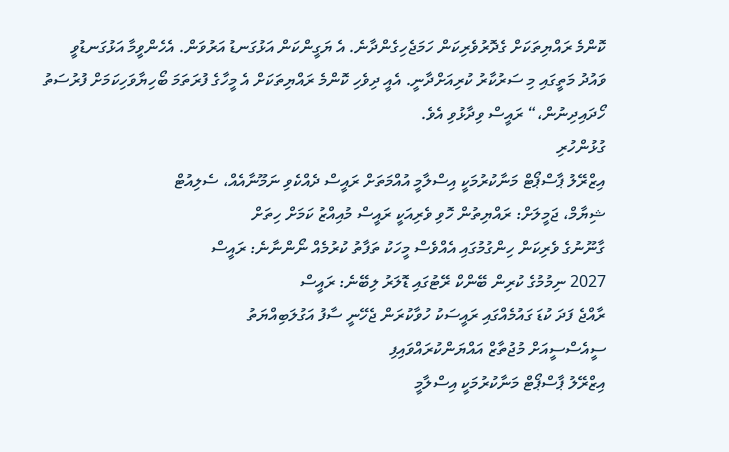ކޮންމެ ރައްޔިތަކަށް ގެދޮރުވެރިކަން ހަމަޖެހިގެންދާނެ. އެ ޔަގީންކަން އަޅުގަނޑު އަރުވަން. އެހެންވީމާ އަޅުގަނޑުވީ ވައުދު މަތީގައި މި ސަރުކާރު ކުރިއަށްދާނީ. އެއީ ދިވެހި ކޮންމެ ރައްޔިތަކަށް އެ މީހާގެ ފުރަތަމަ ބޯހިޔާވަހިކަމަށް ފުރުސަތު ހޯދައިދިނުން،“ ރައީސް ވިދާޅުވި އެވެ.
ގުޅުންހުރި
އިޒްރޭލު ޕާސްޕޯޓް މަނާކުރުމަކީ އިސްލާމީ އުއްމަތަށް ރައީސް ދެއްކެވި ނަމޫނާއެއް، ސެލިއުޓް
ޝިޔާމް، ޖަމީލަށް: ރައްޔިތުން ހޮވި ވެރިއަކީ ރައީސް މުއިއްޒު ކަމަށް ހިތަށް
ގާނޫނުގެ ވެރިކަން ހިންގުމުގައި އެއްވެސް މީހަކު ތަފާތު ކުރުމެއް ނޯންނާނެ: ރައީސް
2027 ނިމުމުގެ ކުރިން ބޭންކް ރޭޓުގައި ޑޮލަރު ލިބޭނެ: ރައީސް
ރާއްޖެ ފަދަ ކުޑަ ގައުމެއްގައި ރައީސަކު ހުވާކުރަން ޖެހޭނީ ސާފު އަގުލަބިއްޔަތު
ސީއެސްސީއަށް މުޖުތާޒް އައްޔަންކުރައްވައިފި
އިޒްރޭލު ޕާސްޕޯޓް މަނާކުރުމަކީ އިސްލާމީ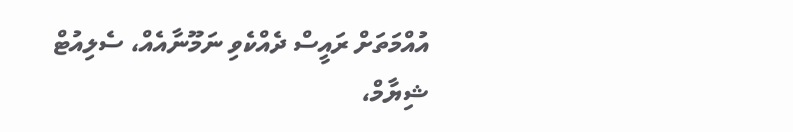އުއްމަތަށް ރައީސް ދެއްކެވި ނަމޫނާއެއް، ސެލިއުޓް
ޝިޔާމް،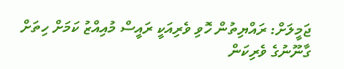ޖަމީލަށް: ރައްޔިތުން ހޮވި ވެރިއަކީ ރައީސް މުއިއްޒު ކަމަށް ހިތަށް
ގާނޫނުގެ ވެރިކަން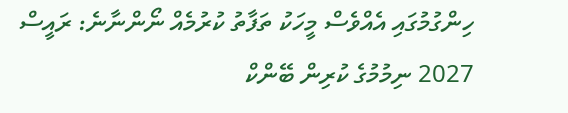ހިންގުމުގައި އެއްވެސް މީހަކު ތަފާތު ކުރުމެއް ނޯންނާނެ: ރައީސް
2027 ނިމުމުގެ ކުރިން ބޭންކް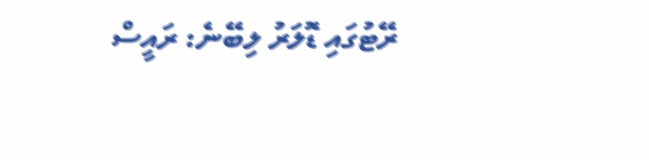ރޭޓުގައި ޑޮލަރު ލިބޭނެ: ރައީސް